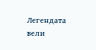Легендата вели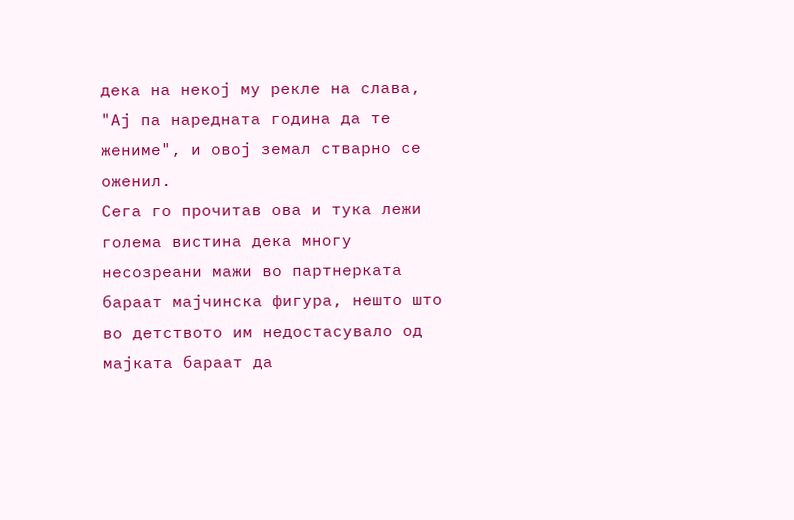дека на некој му рекле на слава, "Ај па наредната година да те жениме", и овој земал стварно се оженил.
Сега го прочитав ова и тука лежи голема вистина дека многу несозреани мажи во партнерката бараат мајчинска фигура, нешто што во детството им недостасувало од мајката бараат да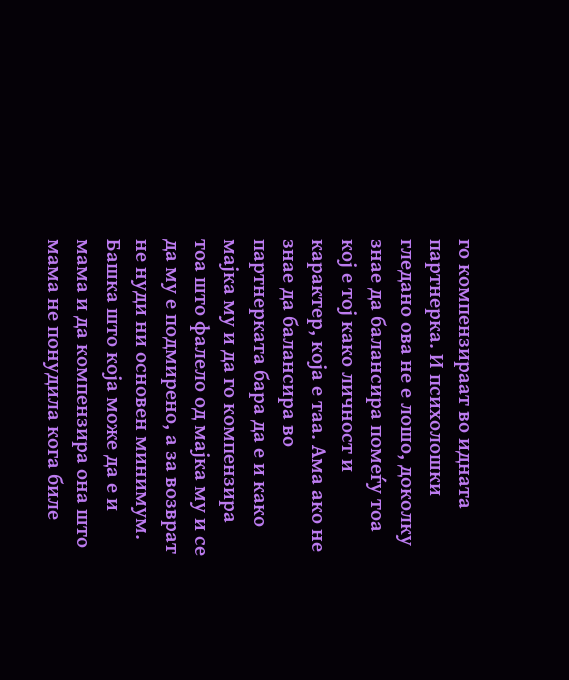го компензираат во идната партнерка. И психолошки гледано ова не е лошо, доколку знае да балансира помеѓу тоа кој е тој како личност и карактер, која е таа. Ама ако не знае да балансира во партнерката бара да е и како мајка му и да го компензира тоа што фалело од мајка му и се да му е подмирено, а за возврат не нуди ни основен минимум. Башка што која може да е и мама и да компензира она што мама не понудила кога биле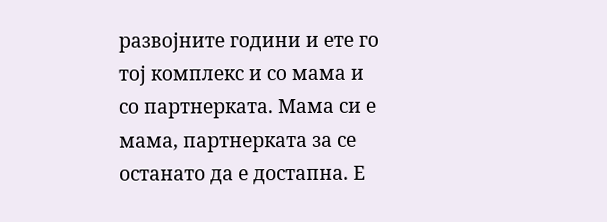развојните години и ете го тој комплекс и со мама и со партнерката. Мама си е мама, партнерката за се останато да е достапна. Е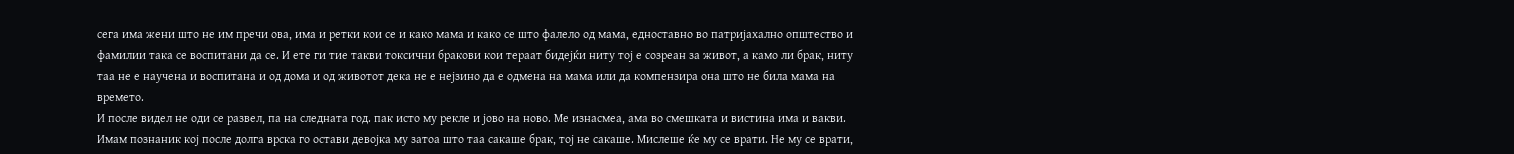сега има жени што не им пречи ова, има и ретки кои се и како мама и како се што фалело од мама, едноставно во патријахално општество и фамилии така се воспитани да се. И ете ги тие такви токсични бракови кои тераат бидејќи ниту тој е созреан за живот, а камо ли брак, ниту таа не е научена и воспитана и од дома и од животот дека не е нејзино да е одмена на мама или да компензира она што не била мама на времето.
И после видел не оди се развел, па на следната год. пак исто му рекле и јово на ново. Ме изнасмеа, ама во смешката и вистина има и вакви.
Имам познаник кој после долга врска го остави девојка му затоа што таа сакаше брак, тој не сакаше. Мислеше ќе му се врати. Не му се врати,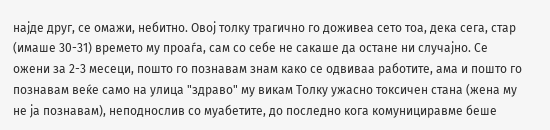најде друг, се омажи, небитно. Овој толку трагично го доживеа сето тоа, дека сега, стар (имаше 30-31) времето му проаѓа, сам со себе не сакаше да остане ни случајно. Се ожени за 2-3 месеци, пошто го познавам знам како се одвиваа работите, ама и пошто го познавам веќе само на улица "здраво" му викам Толку ужасно токсичен стана (жена му не ја познавам), неподнослив со муабетите, до последно кога комунициравме беше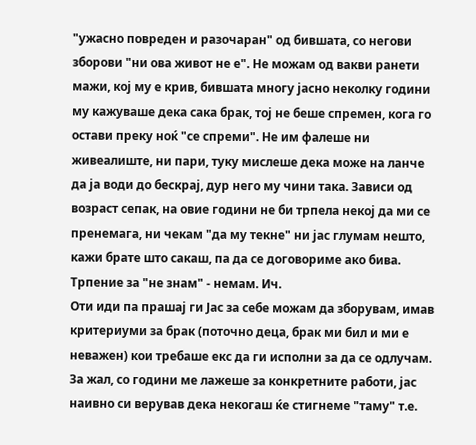"ужасно повреден и разочаран" од бившата, со негови зборови "ни ова живот не е". Не можам од вакви ранети мажи, кој му е крив, бившата многу јасно неколку години му кажуваше дека сака брак, тој не беше спремен, кога го остави преку ноќ "се спреми". Не им фалеше ни живеалиште, ни пари, туку мислеше дека може на ланче да ја води до бескрај, дур него му чини така. Зависи од возраст сепак, на овие години не би трпела некој да ми се пренемага, ни чекам "да му текне" ни јас глумам нешто, кажи брате што сакаш, па да се договориме ако бива. Трпение за "не знам" - немам. Ич.
Оти иди па прашај ги Јас за себе можам да зборувам, имав критериуми за брак (поточно деца, брак ми бил и ми е неважен) кои требаше екс да ги исполни за да се одлучам. За жал, со години ме лажеше за конкретните работи, јас наивно си верував дека некогаш ќе стигнеме "таму" т.е.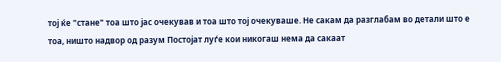тој ќе "стане" тоа што јас очекував и тоа што тој очекуваше. Не сакам да разглабам во детали што е тоа, ништо надвор од разум Постојат луѓе кои никогаш нема да сакаат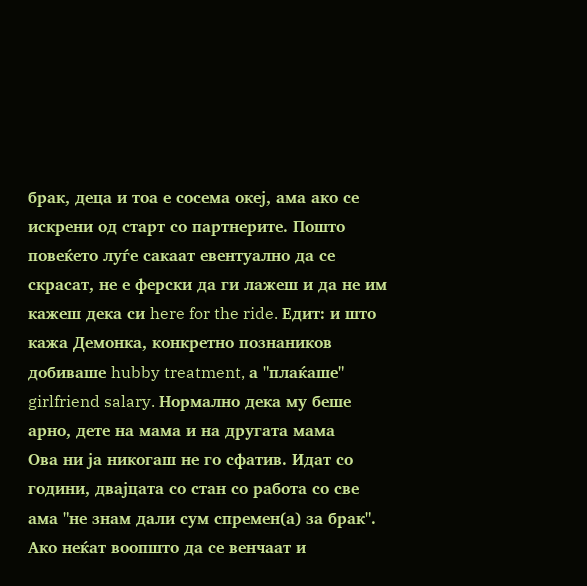брак, деца и тоа е сосема океј, ама ако се искрени од старт со партнерите. Пошто повеќето луѓе сакаат евентуално да се скрасат, не е ферски да ги лажеш и да не им кажеш дека си here for the ride. Едит: и што кажа Демонка, конкретно познаников добиваше hubby treatment, а "плаќаше" girlfriend salary. Нормално дека му беше арно, дете на мама и на другата мама
Ова ни ја никогаш не го сфатив. Идат со години, двајцата со стан со работа со све ама "не знам дали сум спремен(а) за брак". Ако неќат воопшто да се венчаат и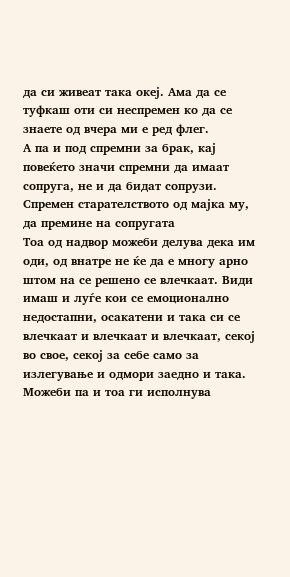да си живеат така океј. Ама да се туфкаш оти си неспремен ко да се знаете од вчера ми е ред флег.
А па и под спремни за брак, кај повеќето значи спремни да имаат сопруга, не и да бидат сопрузи. Спремен старателството од мајка му, да премине на сопругата
Тоа од надвор можеби делува дека им оди, од внатре не ќе да е многу арно штом на се решено се влечкаат. Види имаш и луѓе кои се емоционално недостапни, осакатени и така си се влечкаат и влечкаат и влечкаат, секој во свое, секој за себе само за излегување и одмори заедно и така. Можеби па и тоа ги исполнува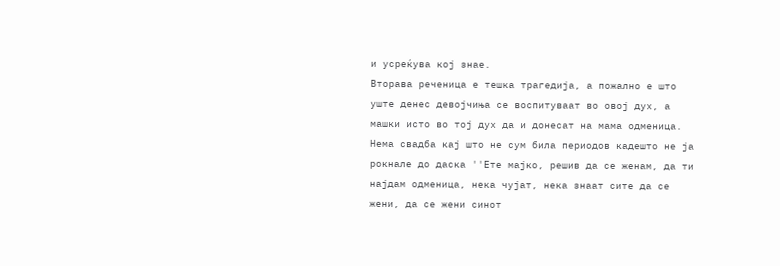и усреќува кој знае.
Вторава реченица е тешка трагедија, а пожално е што уште денес девојчиња се воспитуваат во овој дух, а машки исто во тој дух да и донесат на мама одменица. Нема свадба кај што не сум била периодов кадешто не ја рокнале до даска ''Ете мајко, решив да се женам, да ти најдам одменица, нека чујат, нека знаат ситe да се жени, да се жени синот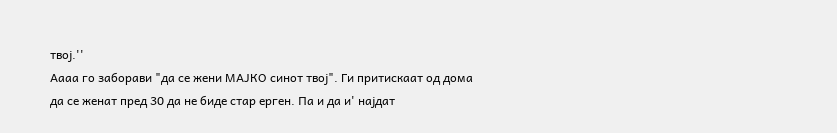твој.''
Аааа го заборави "да се жени МАЈКО синот твој". Ги притискаат од дома да се женат пред 30 да не биде стар ерген. Па и да и' најдат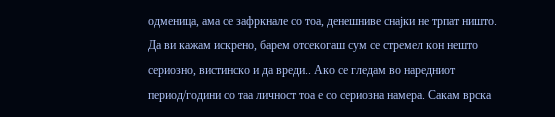одменица, ама се зафркнале со тоа, денешниве снајки не трпат ништо.
Да ви кажам искрено, барем отсекогаш сум се стремел кон нешто сериозно, вистинско и да вреди.. Ако се гледам во наредниот период/години со таа личност тоа е со сериозна намера. Сакам врска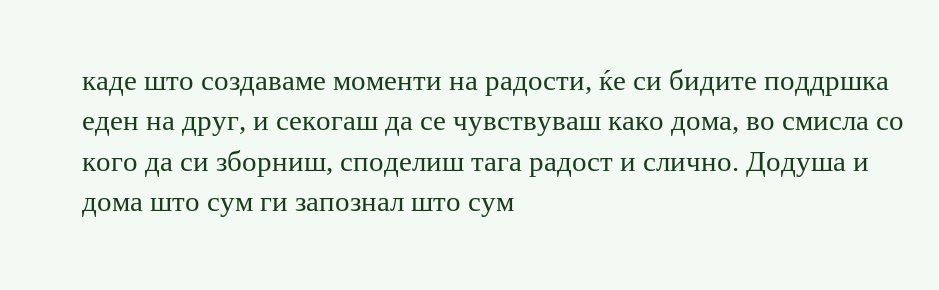каде што создаваме моменти на радости, ќе си бидите поддршка еден на друг, и секогаш да се чувствуваш како дома, во смисла со кого да си зборниш, споделиш тага радост и слично. Додуша и дома што сум ги запознал што сум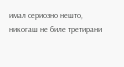имал сериозно нешто, никогаш не биле третирани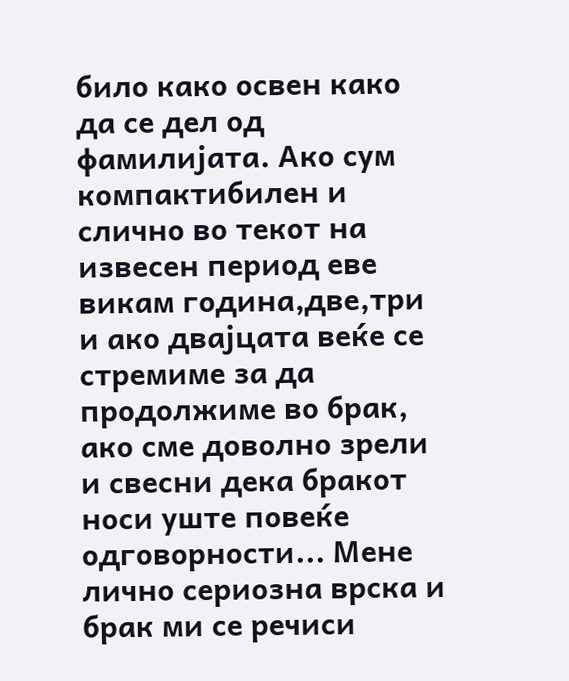било како освен како да се дел од фамилијата. Ако сум компактибилен и слично во текот на извесен период еве викам година,две,три и ако двајцата веќе се стремиме за да продолжиме во брак, ако сме доволно зрели и свесни дека бракот носи уште повеќе одговорности... Мене лично сериозна врска и брак ми се речиси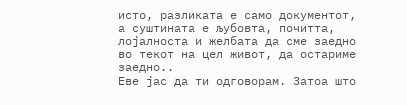исто, разликата е само документот, а суштината е љубовта, почитта, лојалноста и желбата да сме заедно во текот на цел живот, да остариме заедно..
Еве јас да ти одговорам. Затоа што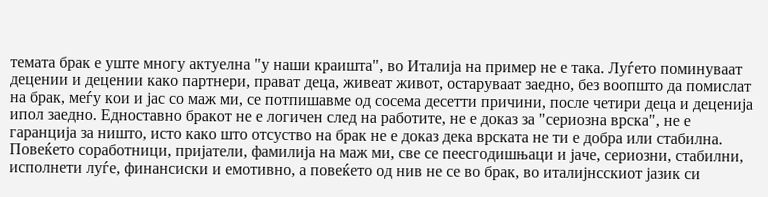темата брак е уште многу актуелна "у наши краишта", во Италија на пример не е така. Луѓето поминуваат децении и децении како партнери, прават деца, живеат живот, остаруваат заедно, без воопшто да помислат на брак, меѓу кои и јас со маж ми, се потпишавме од сосема десетти причини, после четири деца и деценија ипол заедно. Едноставно бракот не е логичен след на работите, не е доказ за "сериозна врска", не е гаранција за ништо, исто како што отсуство на брак не е доказ дека врската не ти е добра или стабилна. Повеќето соработници, пријатели, фамилија на маж ми, све се пеесгодишњаци и јаче, сериозни, стабилни, исполнети луѓе, финансиски и емотивно, а повеќето од нив не се во брак, во италијнсскиот јазик си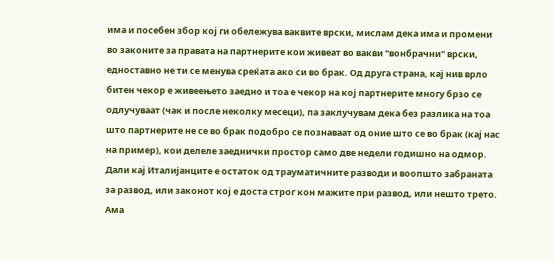има и посебен збор кој ги обележува ваквите врски, мислам дека има и промени во законите за правата на партнерите кои живеат во вакви "вонбрачни" врски, едноставно не ти се менува среќата ако си во брак. Од друга страна, кај нив врло битен чекор е живеењето заедно и тоа е чекор на кој партнерите многу брзо се одлучуваат (чак и после неколку месеци), па заклучувам дека без разлика на тоа што партнерите не се во брак подобро се познаваат од оние што се во брак (кај нас на пример), кои делеле заеднички простор само две недели годишно на одмор. Дали кај Италијанците е остаток од трауматичните разводи и воопшто забраната за развод, или законот кој е доста строг кон мажите при развод, или нешто трето. Ама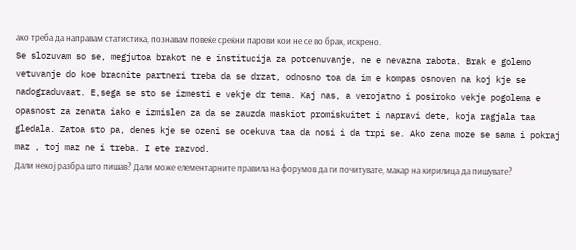ако треба да направам статистика, познавам повеќе среќни парови кои не се во брак, искрено.
Se slozuvam so se, megjutoa brakot ne e institucija za potcenuvanje, ne e nevazna rabota. Brak e golemo vetuvanje do koe bracnite partneri treba da se drzat, odnosno toa da im e kompas osnoven na koj kje se nadograduvaat. E,sega se sto se izmesti e vekje dr tema. Kaj nas, a verojatno i posiroko vekje pogolema e opasnost za zenata iako e izmislen za da se zauzda maskiot promiskuitet i napravi dete, koja ragjala taa gledala. Zatoa sto pa, denes kje se ozeni se ocekuva taa da nosi i da trpi se. Ako zena moze se sama i pokraj maz , toj maz ne i treba. I ete razvod.
Дали некој разбра што пишав? Дали може елементарните правила на форумов да ги почитувате, макар на кирилица да пишувате?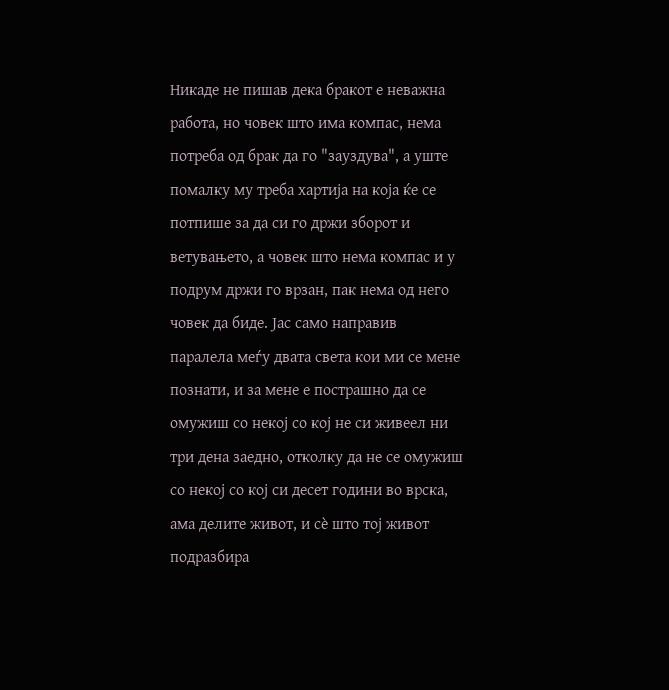Никаде не пишав дека бракот е неважна работа, но човек што има компас, нема потреба од брак да го "зауздува", а уште помалку му треба хартија на која ќе се потпише за да си го држи зборот и ветувањето, а човек што нема компас и у подрум држи го врзан, пак нема од него човек да биде. Јас само направив паралела меѓу двата света кои ми се мене познати, и за мене е пострашно да се омужиш со некој со кој не си живеел ни три дена заедно, отколку да не се омужиш со некој со кој си десет години во врска, ама делите живот, и сѐ што тој живот подразбира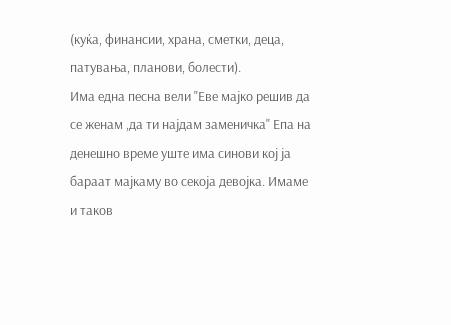(куќа, финансии, храна, сметки, деца, патувања, планови, болести).
Има една песна вели "Еве мајко решив да се женам ,да ти најдам заменичка" Епа на денешно време уште има синови кој ја бараат мајкаму во секоја девојка. Имаме и таков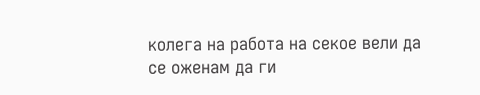колега на работа на секое вели да се оженам да ги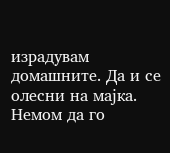израдувам домашните. Да и се олесни на мајка. Немом да го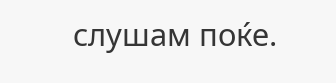слушам поќе.